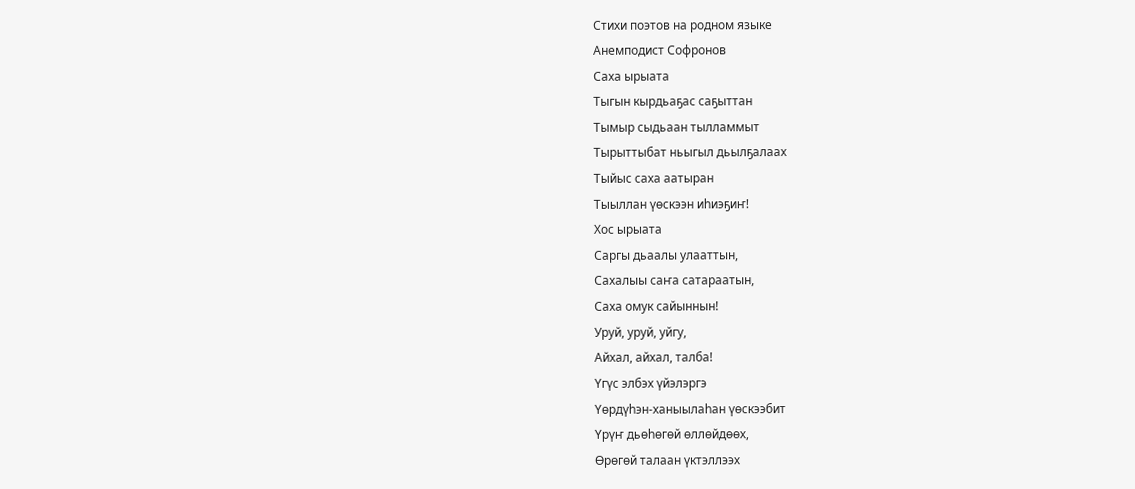Стихи поэтов на родном языке
Анемподист Софронов
Саха ырыата
Тыгын кырдьаҕас саҕыттан
Тымыр сыдьаан тылламмыт
Тырыттыбат ньыгыл дьылҕалаах
Тыйыс саха аатыран
Тыыллан үөскээн иһиэҕиҥ!
Хос ырыата
Саргы дьаалы улааттын,
Сахалыы саҥа сатараатын,
Саха омук сайыннын!
Уруй, уруй, уйгу,
Айхал, айхал, талба!
Үгүс элбэх үйэлэргэ
Үөрдүһэн-ханыылаһан үөскээбит
Үрүҥ дьөһөгөй өллөйдөөх,
Өрөгөй талаан үктэллээх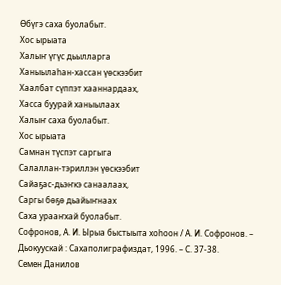Өбүгэ саха буолабыт.
Хос ырыата
Халыҥ үгүс дьылларга
Ханыылаһан-хассан үөскээбит
Хаалбат сүппэт хааннардаах,
Хасса буурай ханыылаах
Халыҥ саха буолабыт.
Хос ырыата
Самнан түспэт саргыга
Салаллан-тэриллэн үөскээбит
Сайаҕас-дьэҥкэ санаалаах,
Саргы бөҕө дьайыҥнаах
Саха урааҥхай буолабыт.
Софронов, А. И. Ырыа быстыыта хоһоон / А. И. Софронов. – Дьокуускай : Сахаполиграфиздат, 1996. – С. 37-38.
Семен Данилов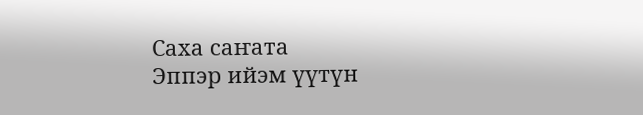Саха саҥата
Эппэр ийэм үүтүн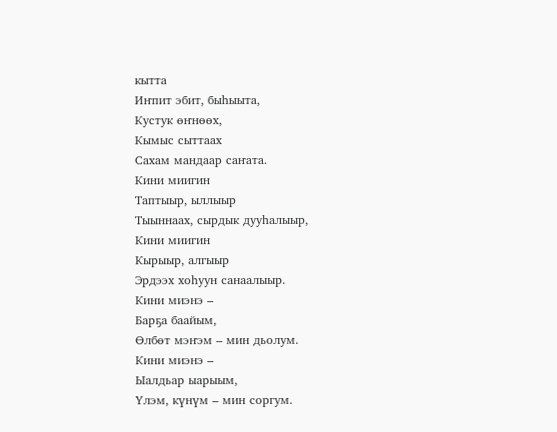кытта
Иҥпит эбит, быһыыта,
Кустук өҥнөөх,
Кымыс сыттаах
Сахам мандаар саҥата.
Кини миигин
Таптыыр, ыллыыр
Тыыннаах, сырдык дууһалыыр,
Кини миигин
Кырыыр, алгыыр
Эрдээх хоһуун санаалыыр.
Кини миэнэ –
Барҕа баайым,
Өлбөт мэҥэм – мин дьолум.
Кини миэнэ –
Ыалдьар ыарыым,
Үлэм, күнүм – мин соргум.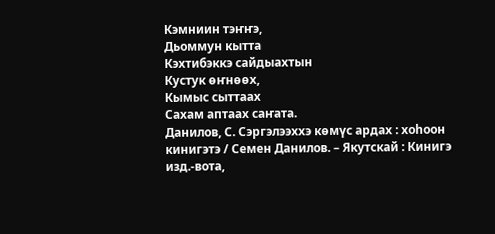Кэмниин тэҥҥэ,
Дьоммун кытта
Кэхтибэккэ сайдыахтын
Кустук өҥнөөх,
Кымыс сыттаах
Сахам аптаах саҥата.
Данилов, С. Сэргэлээххэ көмүс ардах : хоһоон кинигэтэ / Семен Данилов. – Якутскай : Кинигэ изд.-вота,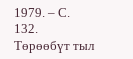1979. – С. 132.
Төрөөбүт тыл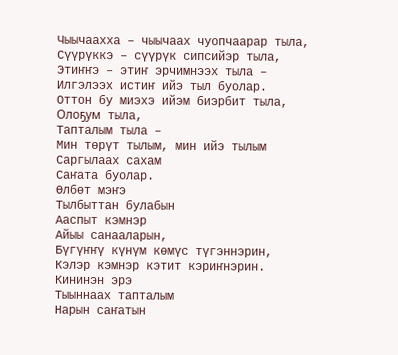Чыычаахха – чыычаах чуопчаарар тыла,
Сүүрүккэ – сүүрүк сипсийэр тыла,
Этиҥҥэ – этиҥ эрчимнээх тыла –
Илгэлээх истиҥ ийэ тыл буолар.
Оттон бу миэхэ ийэм биэрбит тыла,
Олоҕум тыла,
Тапталым тыла –
Мин төрүт тылым, мин ийэ тылым
Саргылаах сахам
Саҥата буолар.
Өлбөт мэҥэ
Тылбыттан булабын
Ааспыт кэмнэр
Айыы санааларын,
Бүгүҥҥү күнүм көмүс түгэннэрин,
Кэлэр кэмнэр кэтит кэриҥнэрин.
Кининэн эрэ
Тыыннаах тапталым
Нарын саҥатын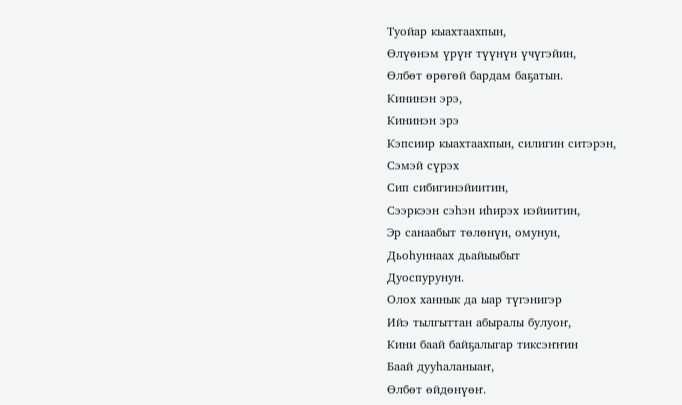Туойар кыахтаахпын,
Өлүөнэм үрүҥ түүнүн үчүгэйин,
Өлбөт өрөгөй бардам баҕатын.
Кининэн эрэ,
Кининэн эрэ
Кэпсиир кыахтаахпын, силигин ситэрэн,
Сэмэй сүрэх
Сип сибигинэйиитин,
Сээркээн сэһэн иһирэх иэйиитин,
Эр санаабыт төлөнүн, омунун,
Дьоһуннаах дьайыыбыт
Дуоспурунун.
Олох ханнык да ыар түгэнигэр
Ийэ тылгыттан абыралы булуоҥ,
Кини баай байҕалыгар тиксэҥҥин
Баай дууһаланыаҥ,
Өлбөт өйдөнүөҥ.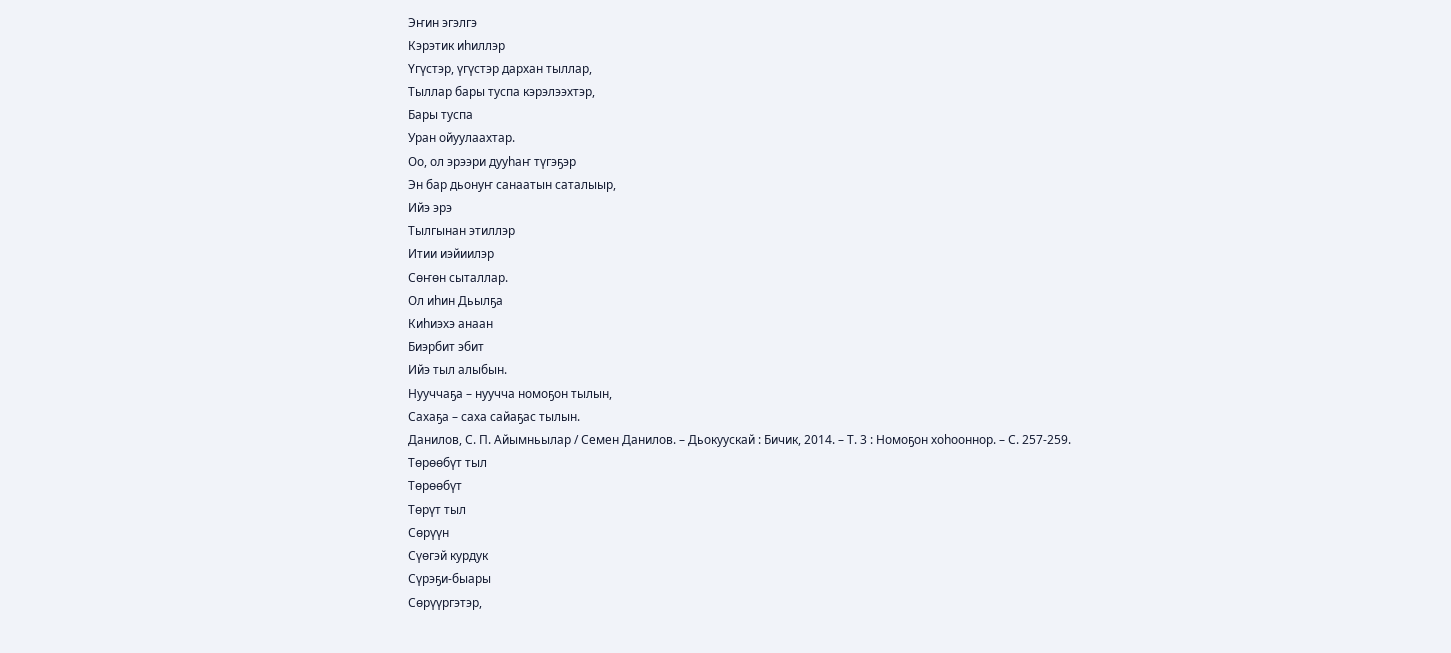Эҥин эгэлгэ
Кэрэтик иһиллэр
Үгүстэр, үгүстэр дархан тыллар,
Тыллар бары туспа кэрэлээхтэр,
Бары туспа
Уран ойуулаахтар.
Оо, ол эрээри дууһаҥ түгэҕэр
Эн бар дьонуҥ санаатын саталыыр,
Ийэ эрэ
Тылгынан этиллэр
Итии иэйиилэр
Сөҥөн сыталлар.
Ол иһин Дьылҕа
Киһиэхэ анаан
Биэрбит эбит
Ийэ тыл алыбын.
Нууччаҕа – нуучча номоҕон тылын,
Сахаҕа – саха сайаҕас тылын.
Данилов, С. П. Айымньылар / Семен Данилов. – Дьокуускай : Бичик, 2014. – Т. 3 : Номоҕон хоһооннор. – С. 257-259.
Төрөөбүт тыл
Төрөөбүт
Төрүт тыл
Сөрүүн
Сүөгэй курдук
Сүрэҕи-быары
Сөрүүргэтэр,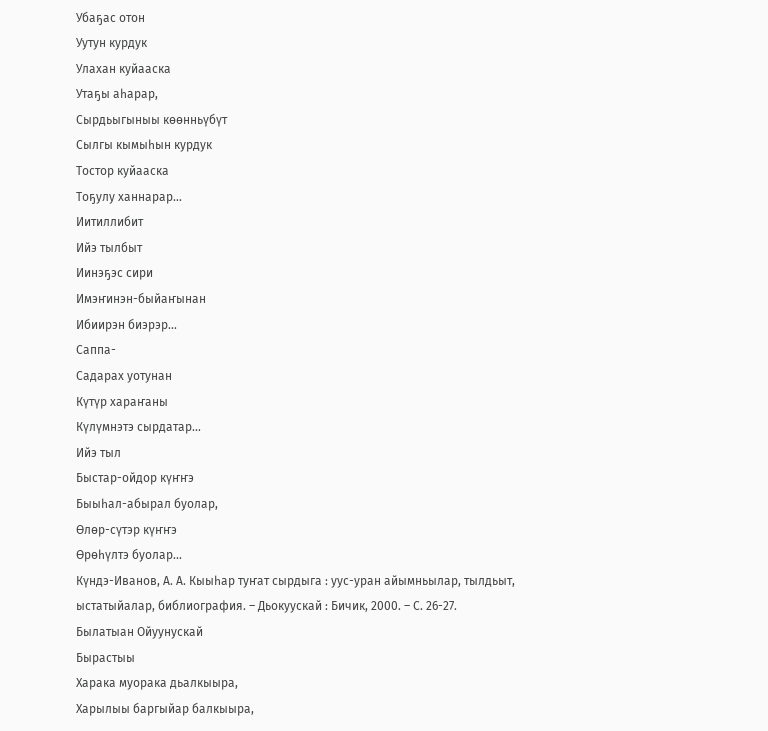Убаҕас отон
Уутун курдук
Улахан куйааска
Утаҕы аһарар,
Сырдьыгыныы көөнньүбүт
Сылгы кымыһын курдук
Тостор куйааска
Тоҕулу ханнарар...
Иитиллибит
Ийэ тылбыт
Иинэҕэс сири
Имэҥинэн-быйаҥынан
Ибиирэн биэрэр...
Саппа-
Садарах уотунан
Күтүр хараҥаны
Күлүмнэтэ сырдатар...
Ийэ тыл
Быстар-ойдор күҥҥэ
Быыһал-абырал буолар,
Өлөр-сүтэр күҥҥэ
Өрөһүлтэ буолар...
Күндэ-Иванов, А. А. Кыыһар туҥат сырдыга : уус-уран айымньылар, тылдьыт, ыстатыйалар, библиография. – Дьокуускай : Бичик, 2000. – С. 26-27.
Былатыан Ойуунускай
Бырастыы
Харака муорака дьалкыыра,
Харылыы баргыйар балкыыра,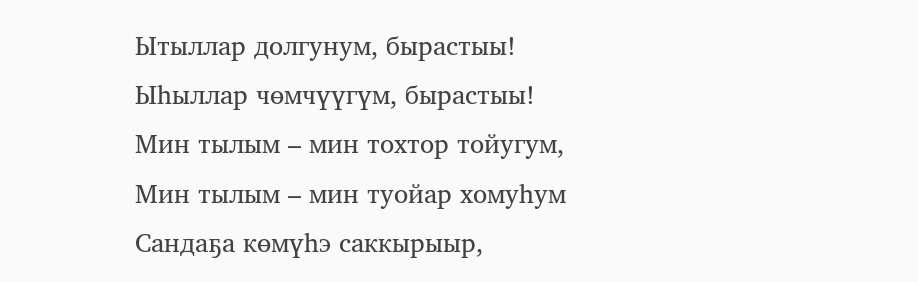Ытыллар долгунум, бырастыы!
Ыһыллар чөмчүүгүм, бырастыы!
Мин тылым – мин тохтор тойугум,
Мин тылым – мин туойар хомуһум
Сандаҕа көмүһэ саккырыыр,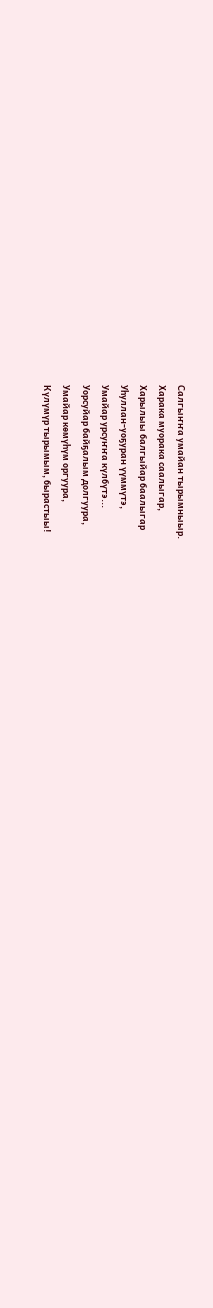Салгыҥҥа умайан тырымныыр.
Харака муорака саалыгар,
Харылыы балгыйар баалыгар
Уһуллан-уоҕуран үүммүтэ,
Умайар урсуҥҥа күлбүтэ...
Уорсуйар байҕалым долгуура,
Умайар көмүһүм оргуура,
Күлүмүр тырымым, бырастыы!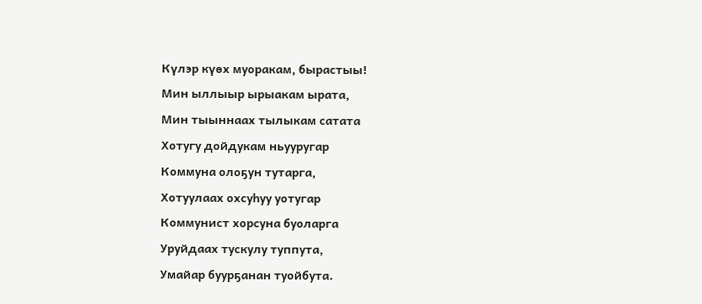Күлэр күөх муоракам, бырастыы!
Мин ыллыыр ырыакам ырата,
Мин тыыннаах тылыкам сатата
Хотугу дойдукам ньууругар
Коммуна олоҕун тутарга,
Хотуулаах охсуһуу уотугар
Коммунист хорсуна буоларга
Уруйдаах тускулу туппута,
Умайар буурҕанан туойбута.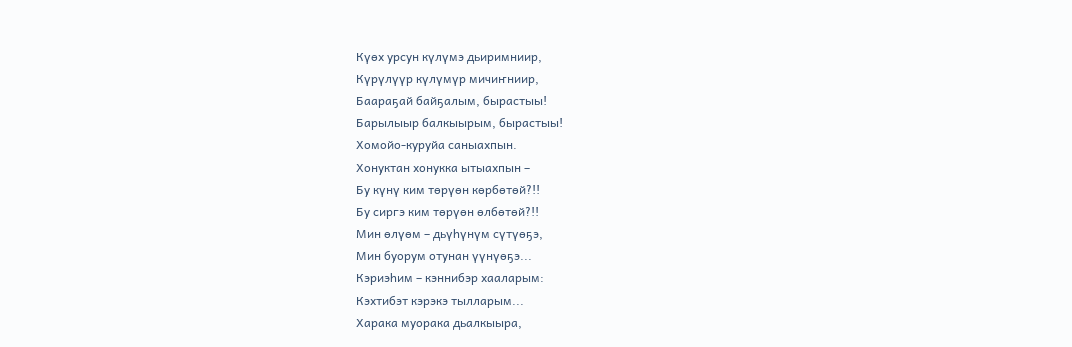Күөх урсун күлүмэ дьиримниир,
Күрүлүүр күлүмүр мичиҥниир,
Баараҕай байҕалым, бырастыы!
Барылыыр балкыырым, бырастыы!
Хомойо-куруйа саныахпын.
Хонуктан хонукка ытыахпын –
Бу күнү ким төрүөн көрбөтөй?!!
Бу сиргэ ким төрүөн өлбөтөй?!!
Мин өлүөм – дьүһүнүм сүтүөҕэ,
Мин буорум отунан үүнүөҕэ...
Кэриэһим – кэннибэр хааларым:
Кэхтибэт кэрэкэ тылларым...
Харака муорака дьалкыыра,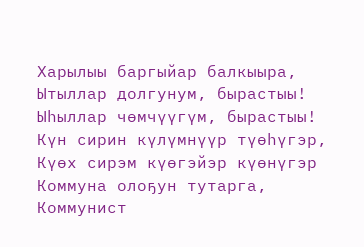Харылыы баргыйар балкыыра,
Ытыллар долгунум, бырастыы!
Ыһыллар чөмчүүгүм, бырастыы!
Күн сирин күлүмнүүр түөһүгэр,
Күөх сирэм күөгэйэр күөнүгэр
Коммуна олоҕун тутарга,
Коммунист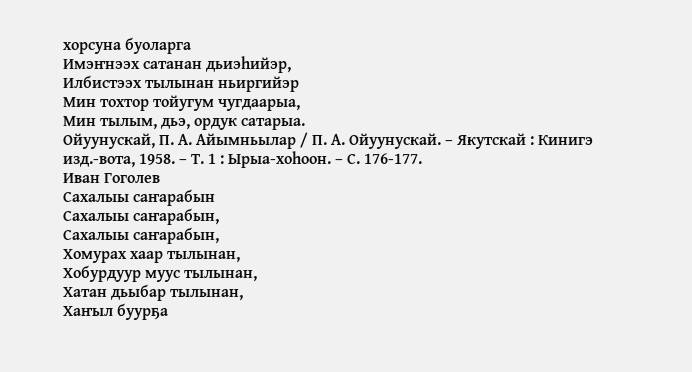хорсуна буоларга
Имэҥнээх сатанан дьиэһийэр,
Илбистээх тылынан ньиргийэр
Мин тохтор тойугум чугдаарыа,
Мин тылым, дьэ, ордук сатарыа.
Ойуунускай, П. А. Айымньылар / П. А. Ойуунускай. – Якутскай : Кинигэ изд.-вота, 1958. – Т. 1 : Ырыа-хоһоон. – С. 176-177.
Иван Гоголев
Сахалыы саҥарабын
Сахалыы саҥарабын,
Сахалыы саҥарабын,
Хомурах хаар тылынан,
Хобурдуур муус тылынан,
Хатан дьыбар тылынан,
Хаҥыл буурҕа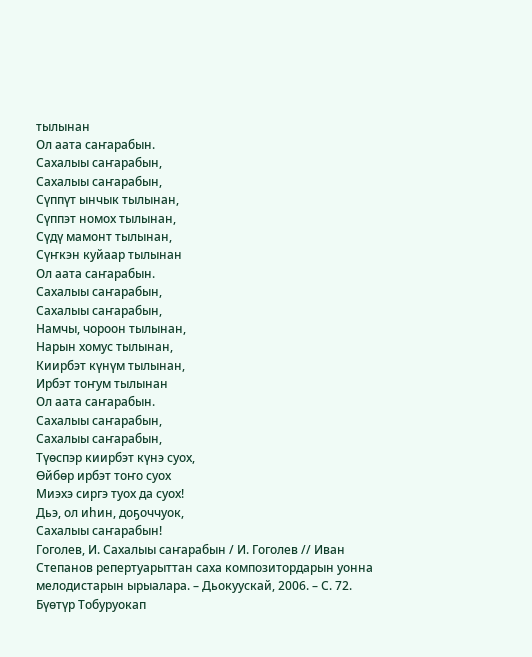тылынан
Ол аата саҥарабын.
Сахалыы саҥарабын,
Сахалыы саҥарабын,
Сүппүт ынчык тылынан,
Сүппэт номох тылынан,
Сүдү мамонт тылынан,
Сүҥкэн куйаар тылынан
Ол аата саҥарабын.
Сахалыы саҥарабын,
Сахалыы саҥарабын,
Намчы, чороон тылынан,
Нарын хомус тылынан,
Киирбэт күнүм тылынан,
Ирбэт тоҥум тылынан
Ол аата саҥарабын.
Сахалыы саҥарабын,
Сахалыы саҥарабын,
Түөспэр киирбэт күнэ суох,
Өйбөр ирбэт тоҥо суох
Миэхэ сиргэ туох да суох!
Дьэ, ол иһин, доҕоччуок,
Сахалыы саҥарабын!
Гоголев, И. Сахалыы саҥарабын / И. Гоголев // Иван Степанов репертуарыттан саха композитордарын уонна мелодистарын ырыалара. – Дьокуускай, 2006. – С. 72.
Бүөтүр Тобуруокап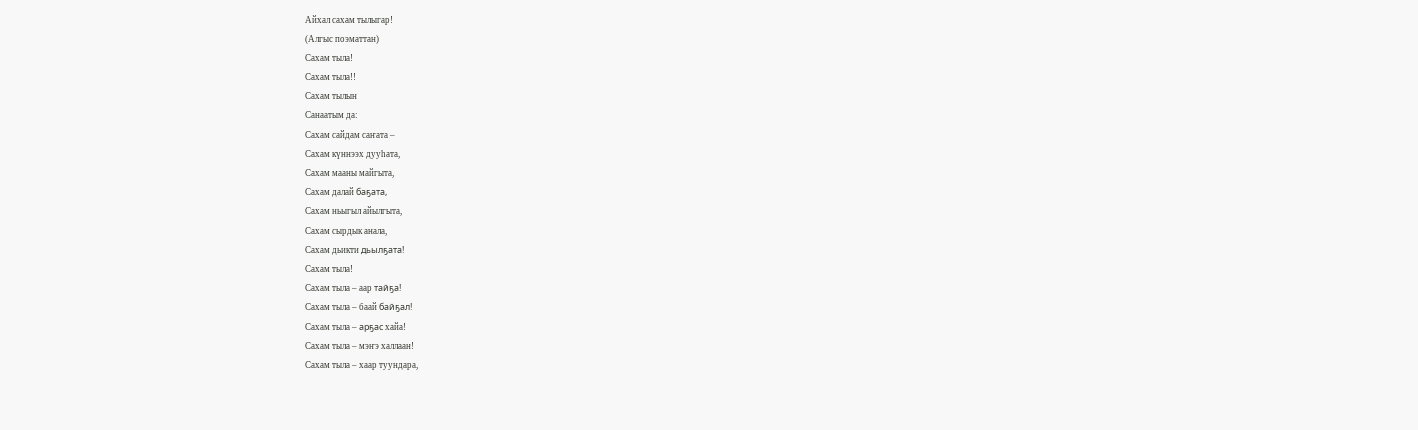Айхал сахам тылыгар!
(Алгыс поэматтан)
Сахам тыла!
Сахам тыла!!
Сахам тылын
Санаатым да:
Сахам сайдам саҥата –
Сахам күннээх дууһата,
Сахам мааны майгыта,
Сахам далай баҕата,
Сахам ньыгыл айылгыта,
Сахам сырдык анала,
Сахам дьикти дьылҕата!
Сахам тыла!
Сахам тыла – аар тайҕа!
Сахам тыла – баай байҕал!
Сахам тыла – арҕас хайа!
Сахам тыла – мэҥэ халлаан!
Сахам тыла – хаар туундара,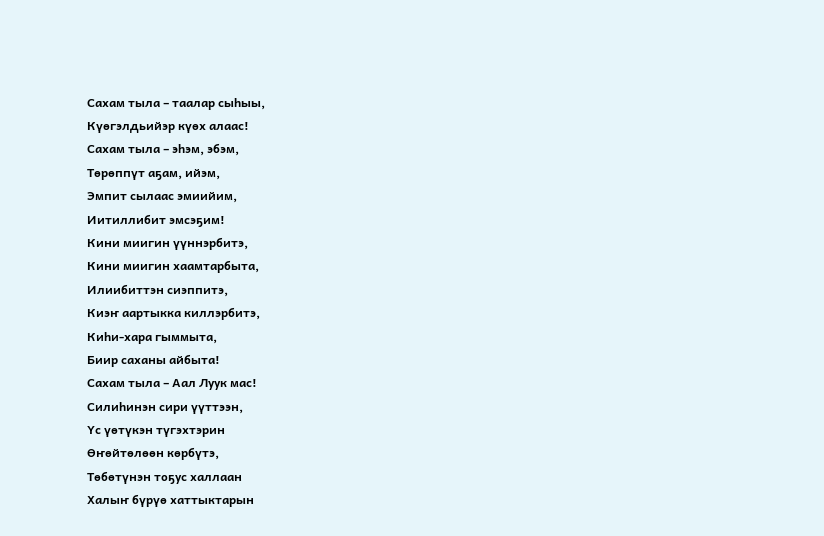Сахам тыла – таалар сыһыы,
Күөгэлдьийэр күөх алаас!
Сахам тыла – эһэм, эбэм,
Төрөппүт аҕам, ийэм,
Эмпит сылаас эмиийим,
Иитиллибит эмсэҕим!
Кини миигин үүннэрбитэ,
Кини миигин хаамтарбыта,
Илиибиттэн сиэппитэ,
Киэҥ аартыкка киллэрбитэ,
Киһи-хара гыммыта,
Биир саханы айбыта!
Сахам тыла – Аал Луук мас!
Силиһинэн сири үүттээн,
Үс үөтүкэн түгэхтэрин
Өҥөйтөлөөн көрбүтэ,
Төбөтүнэн тоҕус халлаан
Халыҥ бүрүө хаттыктарын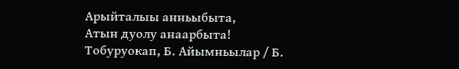Арыйталыы анньыбыта,
Атын дуолу анаарбыта!
Тобуруокап, Б. Айымньылар / Б.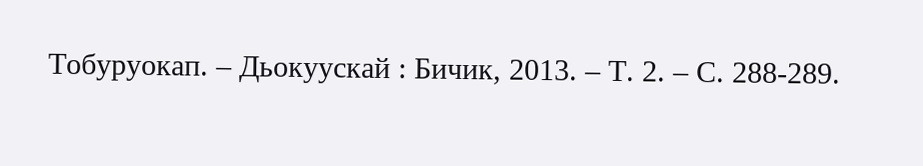Тобуруокап. – Дьокуускай : Бичик, 2013. – Т. 2. – С. 288-289.